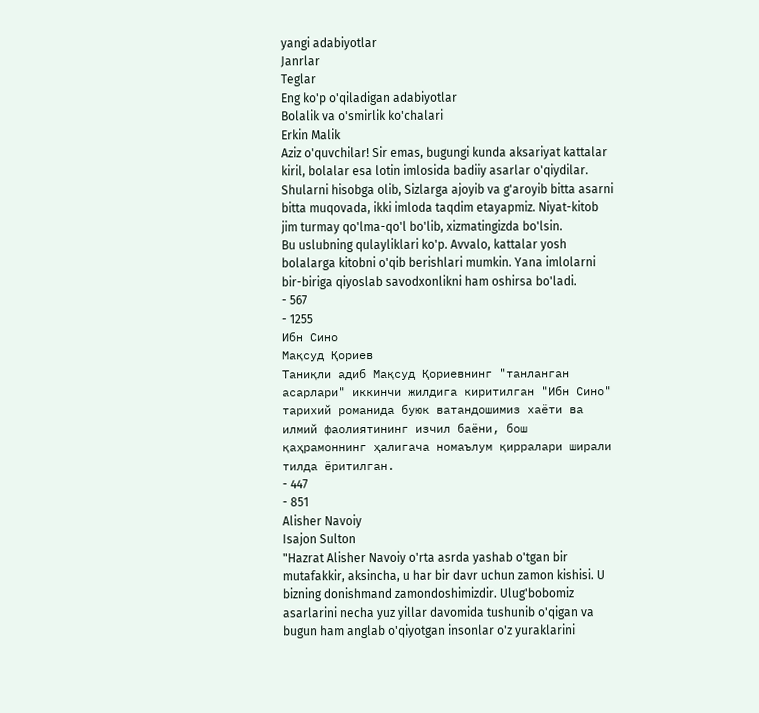yangi adabiyotlar
Janrlar
Teglar
Eng ko'p o'qiladigan adabiyotlar
Bolalik va o'smirlik ko'chalari
Erkin Malik
Aziz o'quvchilar! Sir emas, bugungi kunda aksariyat kattalar kiril, bolalar esa lotin imlosida badiiy asarlar o'qiydilar. Shularni hisobga olib, Sizlarga ajoyib va g'aroyib bitta asarni bitta muqovada, ikki imloda taqdim etayapmiz. Niyat-kitob jim turmay qo'lma-qo'l bo'lib, xizmatingizda bo'lsin.
Bu uslubning qulayliklari ko'p. Avvalo, kattalar yosh bolalarga kitobni o'qib berishlari mumkin. Yana imlolarni bir-biriga qiyoslab savodxonlikni ham oshirsa bo'ladi.
- 567
- 1255
Ибн Сино
Мақсуд Қориев
Таниқли адиб Мақсуд Қориевнинг "танланган асарлари" иккинчи жилдига киритилган "Ибн Сино" тарихий романида буюк ватандошимиз хаёти ва илмий фаолиятининг изчил баёни, бош қаҳрамоннинг ҳалигача номаълум қирралари ширали тилда ёритилган.
- 447
- 851
Alisher Navoiy
Isajon Sulton
"Hazrat Alisher Navoiy o'rta asrda yashab o'tgan bir mutafakkir, aksincha, u har bir davr uchun zamon kishisi. U bizning donishmand zamondoshimizdir. Ulug'bobomiz asarlarini necha yuz yillar davomida tushunib o'qigan va bugun ham anglab o'qiyotgan insonlar o'z yuraklarini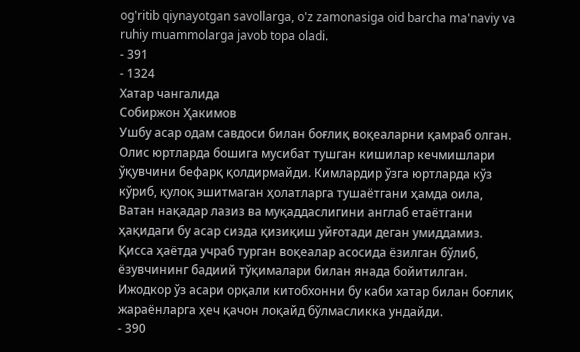og'ritib qiynayotgan savollarga, o'z zamonasiga oid barcha ma'naviy va ruhiy muammolarga javob topa oladi.
- 391
- 1324
Хатар чангалида
Собиржон Ҳакимов
Ушбу асар одам савдоси билан боғлиқ воқеаларни қамраб олган. Олис юртларда бошига мусибат тушган кишилар кечмишлари ўқувчини бефарқ қолдирмайди. Кимлардир ўзга юртларда кўз кўриб, қулоқ эшитмаган ҳолатларга тушаётгани ҳамда оила, Ватан нақадар лазиз ва муқаддаслигини англаб етаётгани ҳақидаги бу асар сизда қизиқиш уйғотади деган умиддамиз.
Қисса ҳаётда учраб турган воқеалар асосида ёзилган бўлиб, ёзувчининг бадиий тўқималари билан янада бойитилган. Ижодкор ўз асари орқали китобхонни бу каби хатар билан боғлиқ жараёнларга ҳеч қачон лоқайд бўлмасликка ундайди.
- 390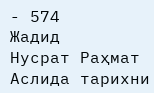- 574
Жадид
Нусрат Раҳмат
Аслида тарихни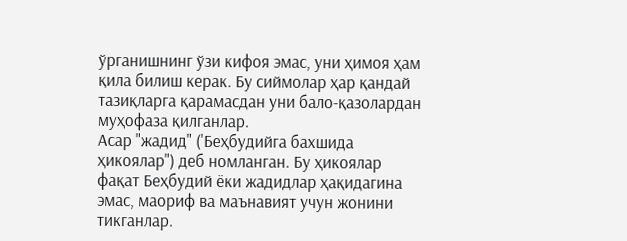ўрганишнинг ўзи кифоя эмас, уни ҳимоя ҳам қила билиш керак. Бу сиймолар ҳар қандай тазиқларга қарамасдан уни бало-қазолардан муҳофаза қилганлар.
Асар "жадид" ('Беҳбудийга бахшида ҳикоялар") деб номланган. Бу ҳикоялар фақат Беҳбудий ёки жадидлар ҳақидагина эмас, маориф ва маънавият учун жонини тикганлар.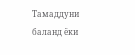Тамаддуни баланд ёки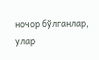ночор бўлганлар, улар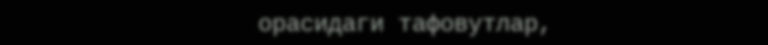орасидаги тафовутлар,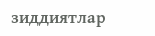зиддиятлар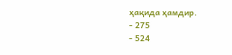ҳақида ҳамдир.
- 275
- 524